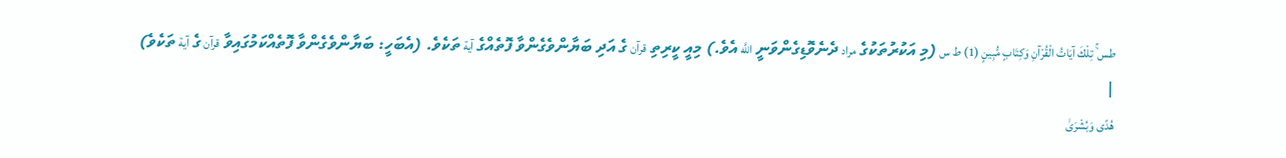طس ۚ تِلْكَ آيَاتُ الْقُرْآنِ وَكِتَابٍ مُّبِينٍ (1) ط س (މި އަކުރުތަކުގެ مراد ދެނެވޮޑިގެންވަނީ اللَّه އެވެ.) މިއީ ކީރިތި قرآن ގެ އަދި ބަޔާންވެގެންވާ ފޮތެއްގެ آية ތަކެވެ. (އެބަހީ: ބަޔާންވެގެންވާ ފޮތެއްކަމުގައިވާ قرآن ގެ آية ތަކެވެ) |
هُدًى وَبُشْرَىٰ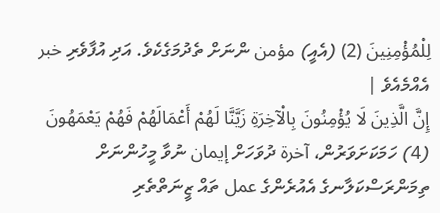لِلْمُؤْمِنِينَ (2) (އެއީ) مؤمن ންނަށް ތެދުމަގެކެވެ. އަދި އުފާވެރި خبر އެއްމެއެވެ |
إِنَّ الَّذِينَ لَا يُؤْمِنُونَ بِالْآخِرَةِ زَيَّنَّا لَهُمْ أَعْمَالَهُمْ فَهُمْ يَعْمَهُونَ (4) ހަމަކަށަވަރުން، آخرة ދުވަހަށް إيمان ނުވާ މީހުންނަށް ތިމަންރަސްކަލާނގެ އެއުރެންގެ عمل ތައް ޒީނަތްތެރި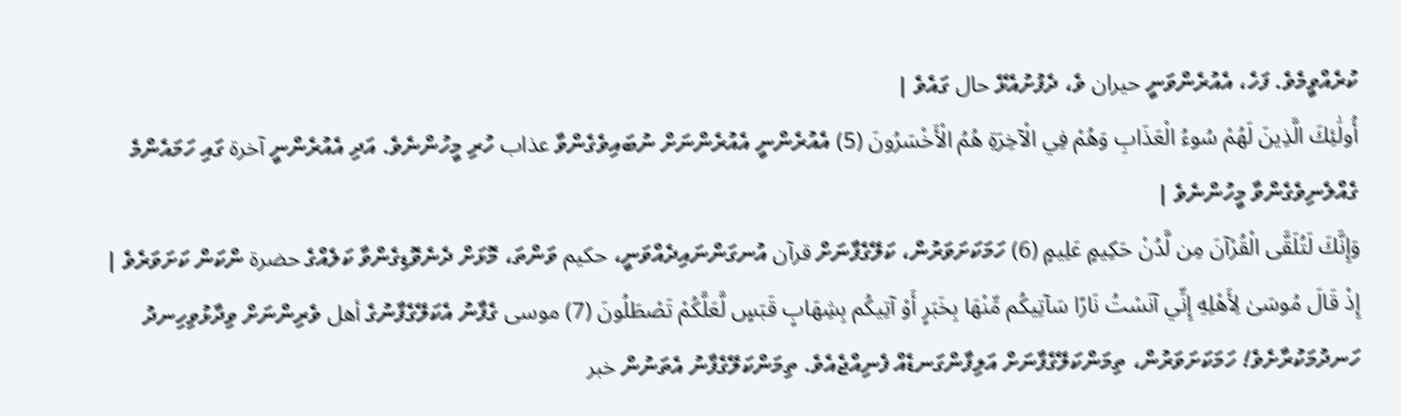ކުރެއްވީމެވެ. ފަހެ، އެއުރެންވަނީ حيران ވެ، ދެފުށުއެޅޭ حال ގައެވެ |
أُولَٰئِكَ الَّذِينَ لَهُمْ سُوءُ الْعَذَابِ وَهُمْ فِي الْآخِرَةِ هُمُ الْأَخْسَرُونَ (5) އެއުރެންނީ އެއުރެންނަށް ނުބައިވެގެންވާ عذاب ހުރި މީހުންނެވެ. އަދި އެއުރެންނީ آخرة ގައި ހަމައެންމެ ގެއްލެނިވެގެންވާ މީހުންނެވެ |
وَإِنَّكَ لَتُلَقَّى الْقُرْآنَ مِن لَّدُنْ حَكِيمٍ عَلِيمٍ (6) ހަމަކަށަވަރުން، ކަލޭގެފާނަށް قرآن އުނގަންނައިދެއްވަނީ، حكيم ވަންތަ، މޮޅަށް ދެނެވޮޑިގެންވާ ކަލެއްގެ حضرة ންކަން ކަށަވަރެވެ |
إِذْ قَالَ مُوسَىٰ لِأَهْلِهِ إِنِّي آنَسْتُ نَارًا سَآتِيكُم مِّنْهَا بِخَبَرٍ أَوْ آتِيكُم بِشِهَابٍ قَبَسٍ لَّعَلَّكُمْ تَصْطَلُونَ (7) موسى ގެފާނު އެކަލޭގެފާނުގެ أهل ވެރިންނަށް ވިދާޅުވިހިނދު ހަނދުމަކުރާށެވެ! ހަމަކަށަވަރުން، ތިމަންކަލޭގެފާނަށް އަލިފާންގަނޑެއް ފެނިއްޖެއެވެ. ތިމަންކަލޭގެފާނު އެތަނުން خبر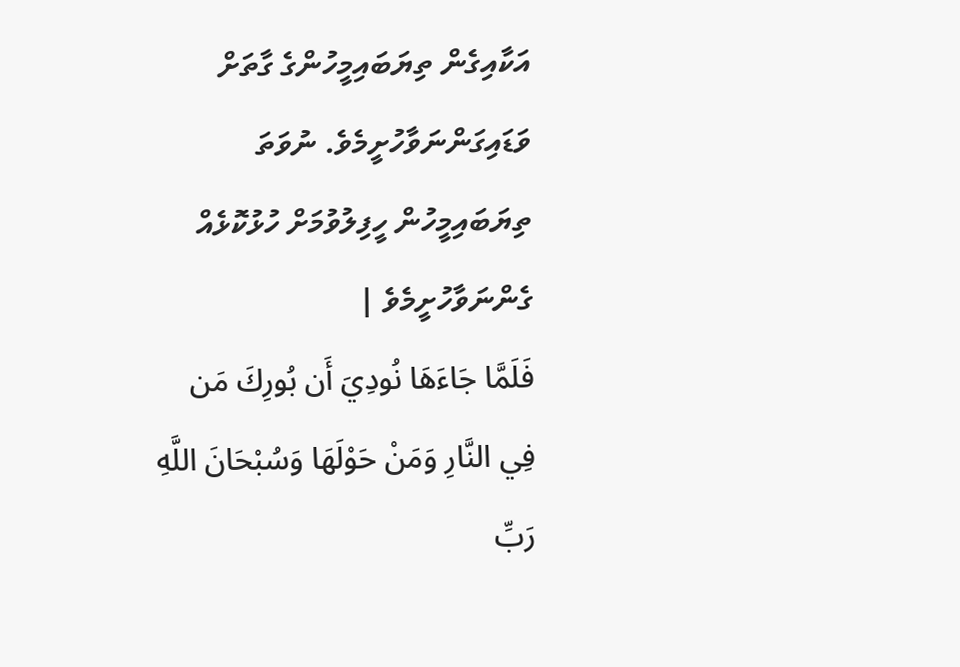އަކާއިގެން ތިޔަބައިމީހުންގެ ގާތަށް ވަޑައިގަންނަވާހުށީމެވެ. ނުވަތަ ތިޔަބައިމީހުން ހީފިލުވުމަށް ހުޅުކޮޅެއް ގެންނަވާހުށީމެވެ |
فَلَمَّا جَاءَهَا نُودِيَ أَن بُورِكَ مَن فِي النَّارِ وَمَنْ حَوْلَهَا وَسُبْحَانَ اللَّهِ رَبِّ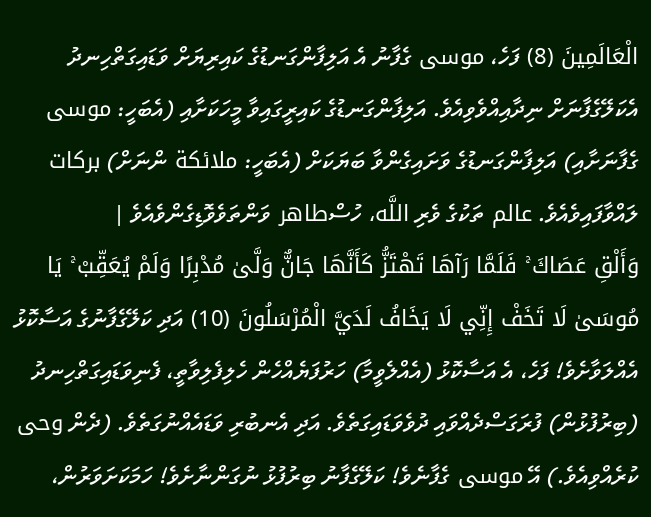الْعَالَمِينَ (8) ފަހެ، موسى ގެފާނު އެ އަލިފާންގަނޑުގެ ކައިރިޔަށް ވަޑައިގަތްހިނދު އެކަލޭގެފާނަށް ނިދާއިއްވެވިއެވެ. އަލިފާންގަނޑުގެ ކައިރީގައިވާ މީހަކަށާއި (އެބަހީ: موسى ގެފާނަށާއި) އަލިފާންގަނޑުގެ ވަށައިގެންވާ ބަޔަކަށް (އެބަހީ: ملائكة ންނަށް) بركات ލައްވާފައިވެއެވެ. عالم ތަކުގެ ވެރި اللَّه، ހުސްطاهر ވަންތަވެވޮޑިގެންވެއެވެ |
وَأَلْقِ عَصَاكَ ۚ فَلَمَّا رَآهَا تَهْتَزُّ كَأَنَّهَا جَانٌّ وَلَّىٰ مُدْبِرًا وَلَمْ يُعَقِّبْ ۚ يَا مُوسَىٰ لَا تَخَفْ إِنِّي لَا يَخَافُ لَدَيَّ الْمُرْسَلُونَ (10) އަދި ކަލޭގެފާނުގެ އަސާކޮޅު އެއްލަވާށެވެ! ފަހެ، އެ އަސާކޮޅު (އެއްލެވީމާ) ހަރުފަޔެއްހެން ހެލިފެލިވާތީ، ފެނިވަޑައިގަތްހިނދު (ބިރުފުޅުން) ފުރަގަސްދެއްވައި ދުވެވަޑައިގަތެވެ. އަދި އެނބުރި ވަޑައެއްނުގަތެވެ. (ދެން وحى ކުރެއްވިއެވެ.) އޭ موسى ގެފާނެވެ! ކަލޭގެފާނު ބިރުފުޅު ނުގަންނާށެވެ! ހަމަކަށަވަރުން،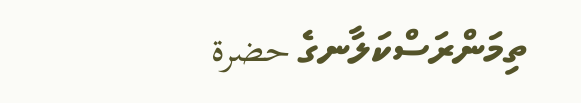ތިމަންރަސްކަލާނގެ حضرة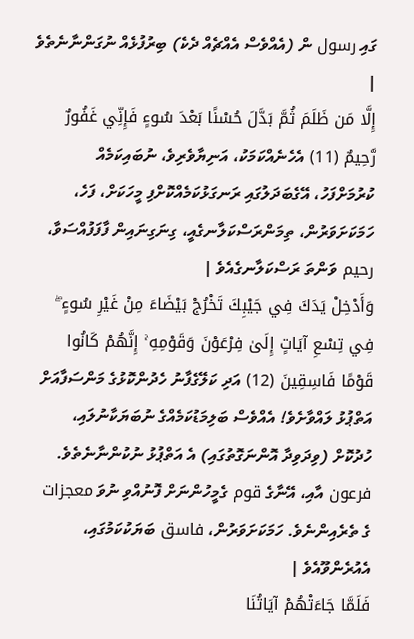ގައި رسول ން (އެއްވެސް އެއްޗެއް ދެކެ) ބިރުފުޅެއް ނުގަންނާނެތެވެ |
إِلَّا مَن ظَلَمَ ثُمَّ بَدَّلَ حُسْنًا بَعْدَ سُوءٍ فَإِنِّي غَفُورٌ رَّحِيمٌ (11) އެހެނެއްކަމަކު، އަނިޔާވެރިވެ، ނުބައިކަމެއް ކުރުމަށްފަހު، އޭގެބަދަލުގައި ރަނގަޅުކަމެއްކޮށްފި މީހަކަށް، ފަހެ، ހަމަކަށަވަރުން، ތިމަންރަސްކަލާނގެއީ، ގިނަގިނައިން ފާފަފުއްސަވާ، رحيم ވަންތަ ރަސްކަލާނގެއެވެ |
وَأَدْخِلْ يَدَكَ فِي جَيْبِكَ تَخْرُجْ بَيْضَاءَ مِنْ غَيْرِ سُوءٍ ۖ فِي تِسْعِ آيَاتٍ إِلَىٰ فِرْعَوْنَ وَقَوْمِهِ ۚ إِنَّهُمْ كَانُوا قَوْمًا فَاسِقِينَ (12) އަދި ކަލޭގެފާނު ހެދުންކޮޅުގެ މަންސަފާއަށް އަތްޕުޅު ލައްވާށެވެ! އެއްވެސް ބަލިމަޑުކަމެއްގެ ނުބަޔަކާނުލައި، ހުދުކޮށް (ވިދަވިދާ އޮންނަގޮތުގައި) އެ އަތްޕުޅު ނުކުންނާނެތެވެ. فرعون އާއި، އޭނާގެ قوم ގެމީހުންނަށް ފޮނުއްވި ނުވަ معجزات ގެ ތެރެއިންނެވެ. ހަމަކަށަވަރުން، فاسق ބަޔަކުކަމުގައި، އެއުރެންވޫއެވެ |
فَلَمَّا جَاءَتْهُمْ آيَاتُنَا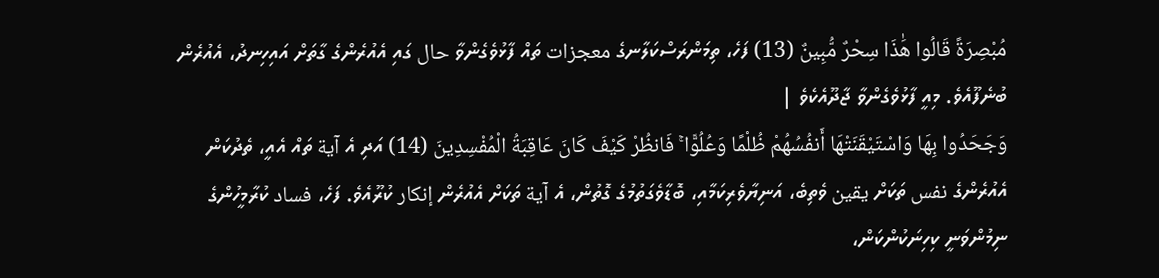مُبْصِرَةً قَالُوا هَٰذَا سِحْرٌ مُّبِينٌ (13) ފަހެ، ތިމަންރަސްކަލާނގެ معجزات ތައް ފާޅުވެގެންވާ حال ގައި އެއުރެންގެ ގާތަށް އައިހިނދު، އެއުރެން ބުނެފޫއެވެ. މިއީ ފާޅުވެގެންވާ ޖާދޫއެކެވެ |
وَجَحَدُوا بِهَا وَاسْتَيْقَنَتْهَا أَنفُسُهُمْ ظُلْمًا وَعُلُوًّا ۚ فَانظُرْ كَيْفَ كَانَ عَاقِبَةُ الْمُفْسِدِينَ (14) އަދި އެ آية ތައް އެއީ، ތެދުކަން އެއުރެންގެ نفس ތަކަށް يقين ވެތިބެ، އަނިޔާވެރިކަމާއި، ބޮޑާވެގަތުމުގެ ގޮތުން، އެ آية ތަކަށް އެއުރެން إنكار ކުރޫއެވެ. ފަހެ، فساد ކުރާމީހުންގެ ނިމުންވަނީ ކިހިނަކުންކަން،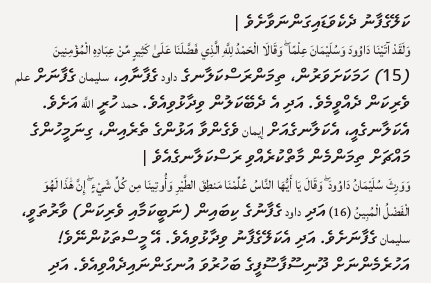ކަލޭގެފާނު ދެކެވަޑައިގަންނަވާށެވެ |
وَلَقَدْ آتَيْنَا دَاوُودَ وَسُلَيْمَانَ عِلْمًا ۖ وَقَالَا الْحَمْدُ لِلَّهِ الَّذِي فَضَّلَنَا عَلَىٰ كَثِيرٍ مِّنْ عِبَادِهِ الْمُؤْمِنِينَ (15) ހަމަކަށަވަރުން، ތިމަންރަސްކަލާނގެ داود ގެފާނާއި، سليمان ގެފާނަށް علم ވެރިކަން ދެއްވީމެވެ. އަދި އެ ދެބޭކަލުން ވިދާޅުވިއެވެ. حمد ހުރީ اللَّه އަށެވެ. އެކަލާނގެއީ، އެކަލާނގެއަށް إيمان ވެގެންވާ އަޅުންގެ ތެރެއިން، ގިނަމީހުންގެ މައްޗަށް ތިމަންމެން މާތްކުރެއްވި ރަސްކަލާނގެއެވެ |
وَوَرِثَ سُلَيْمَانُ دَاوُودَ ۖ وَقَالَ يَا أَيُّهَا النَّاسُ عُلِّمْنَا مَنطِقَ الطَّيْرِ وَأُوتِينَا مِن كُلِّ شَيْءٍ ۖ إِنَّ هَٰذَا لَهُوَ الْفَضْلُ الْمُبِينُ (16) އަދި داود ގެފާނުގެ ކިބައިން (ނަބީކަމާއި ވެރިކަން) ވާރުތަވީ، سليمان ގެފާނަށެވެ. އަދި އެކަލޭގެފާނު ވިދާޅުވިއެވެ. އޭ މީސްތަކުންނޭވެ! އަހުރެމެންނަށް ދޫނިސޫފާސޫފީގެ ބަހުރުވަ އުނގަންނައިދެއްވިއެވެ. އަދި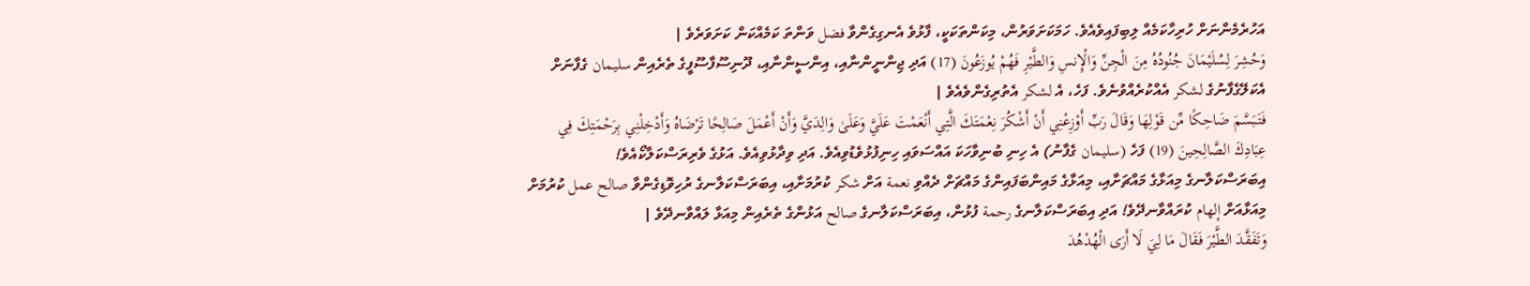އަހުރެމެންނަށް ހުރިހާކަމެއް ލިބިފައިވެއެވެ. ހަމަކަށަވަރުން، މިކަންތަކަކީ، ފާޅުވެ އެނގިގެންވާ فضل ވަންތަ ކަމެއްކަން ކަށަވަރެވެ |
وَحُشِرَ لِسُلَيْمَانَ جُنُودُهُ مِنَ الْجِنِّ وَالْإِنسِ وَالطَّيْرِ فَهُمْ يُوزَعُونَ (17) އަދި ޖިންނީންނާއި، އިންސީންނާއި، ދޫނިސޫފާސޫފީގެ ތެރެއިން سليمان ގެފާނަށް އެކަލޭގެފާނުގެ لشكر އެއްކުރެއްވުނެވެ. ފަހެ، އެ لشكر އެތުރިގެންވެއެވެ |
فَتَبَسَّمَ ضَاحِكًا مِّن قَوْلِهَا وَقَالَ رَبِّ أَوْزِعْنِي أَنْ أَشْكُرَ نِعْمَتَكَ الَّتِي أَنْعَمْتَ عَلَيَّ وَعَلَىٰ وَالِدَيَّ وَأَنْ أَعْمَلَ صَالِحًا تَرْضَاهُ وَأَدْخِلْنِي بِرَحْمَتِكَ فِي عِبَادِكَ الصَّالِحِينَ (19) ފަހެ (سليمان ގެފާނު) އެ ހިނި ބުނިވާހަކަ އައްސަވައި ހިނިފުޅުވެޑުވިއެވެ. އަދި ވިދާޅުވިއެވެ. އަޅުގެ ވެރިރަސްކަލާކޯއެވެ! އިބަރަސްކަލާނގެ މިއަޅާގެ މައްޗަށާއި، މިއަޅާގެ މައިންބަފައިންގެ މައްޗަށް ދެއްވި نعمة އަށް شكر ކުރުމަށާއި، އިބަރަސްކަލާނގެ ރުހިވޮޑިގެންވާ صالح عمل ކުރުމަށް މިއަޅާއަށް إلهام ކުރައްވާނދޭވެ! އަދި އިބަރަސްކަލާނގެ رحمة ފުޅުން، އިބަރަސްކަލާނގެ صالح އަޅުންގެ ތެރެއިން މިއަޅާ ލައްވާނދޭވެ |
وَتَفَقَّدَ الطَّيْرَ فَقَالَ مَا لِيَ لَا أَرَى الْهُدْهُدَ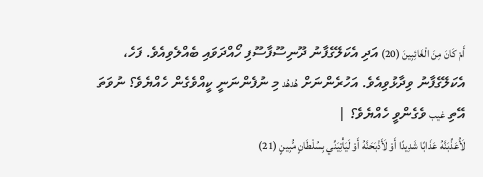أَمْ كَانَ مِنَ الْغَائِبِينَ (20) އަދި އެކަލޭގެފާނު ދޫނިސޫފާސޫފި ހޯއްދަވައި ބެއްލެވިއެވެ. ފަހެ، އެކަލޭގެފާނު ވިދާޅުވިއެވެ. އަހުރެންނަށް هُدهُد މި ނުފެންނަނީ ކީއްވެގެން ހެއްޔެވެ؟ ނުވަތަ އޭތި غيب ވެގެންވީ ހެއްޔެވެ؟ |
لَأُعَذِّبَنَّهُ عَذَابًا شَدِيدًا أَوْ لَأَذْبَحَنَّهُ أَوْ لَيَأْتِيَنِّي بِسُلْطَانٍ مُّبِينٍ (21)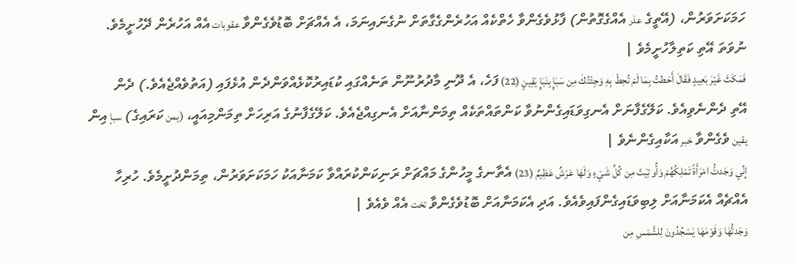ހަމަކަށަވަރުން، (އޭތީގެ عذر އެއްގެގޮތުން) ފާޅުވެގެންވާ ހެތްކެއް އަހުރެންގެގާތަށް ނުގެނައިނަމަ، އެ އެއްޗަށް ބޮޑުވެގެންވާ عقوبات އެއް އަހުރެން ދޭހުށީމެވެ. ނުވަތަ އޭތި ކަތިލާހުށީމެވެ |
فَمَكَثَ غَيْرَ بَعِيدٍ فَقَالَ أَحَطتُ بِمَا لَمْ تُحِطْ بِهِ وَجِئْتُكَ مِن سَبَإٍ بِنَبَإٍ يَقِينٍ (22) ފަހެ، އެ ދޫނި މާދުރުނޫން ތަނެއްގައި ކުޑައިރުކޮޅެއްވަންދެން އުޅެފައި (އަތުވެއްޖެއެވެ.) ދެން އޭތި ދެންނެވިއެވެ. ކަލޭގެފާނަށް އެނގިވަޑައިގެންނުވާ ކަންތައްތަކެއް ތިމަންނާއަށް އެނގިއްޖެއެވެ. ކަލޭގެފާނުގެ އަރިހަށް ތިމަންމިއައީ، (يمن ކަރައިގެ) سبإ އިން يقين ވެގެންވާ خبر އަކާއިގެންނެވެ |
إِنِّي وَجَدتُّ امْرَأَةً تَمْلِكُهُمْ وَأُوتِيَتْ مِن كُلِّ شَيْءٍ وَلَهَا عَرْشٌ عَظِيمٌ (23) އެތާނގެ މީހުންގެ މައްޗަށް ރަނިކަންކުރައްވާ ކަމަނާއަކު ހަމަކަށަވަރުން، ތިމަންދުށީމެވެ. ހުރިހާ އެއްޗެއް އެކަމަނާއަށް ލިބިވަޑައިގެންފައިވެއެވެ. އަދި އެކަމަނާއަށް ބޮޑުވެގެންވާ تخت އެއް ވެއެވެ |
وَجَدتُّهَا وَقَوْمَهَا يَسْجُدُونَ لِلشَّمْسِ مِن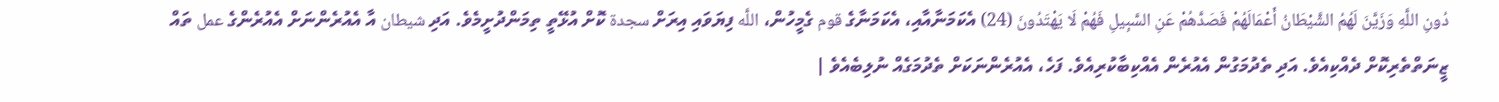دُونِ اللَّهِ وَزَيَّنَ لَهُمُ الشَّيْطَانُ أَعْمَالَهُمْ فَصَدَّهُمْ عَنِ السَّبِيلِ فَهُمْ لَا يَهْتَدُونَ (24) އެކަމަނާއާއި، އެކަމަނާގެ قوم ގެމީހުން، اللَّه ފިޔަވައި އިރަށް سجدة ކޮށް އުޅޭތީ ތިމަންދުށީމެވެ. އަދި شيطان އާ އެއުރެންނަށް އެއުރެންގެ عمل ތައް ޒީނަތްތެރިކޮށް ދެއްކިއެވެ. އަދި ތެދުމަގުން އެއުރެން އެއްކިބާކުރިއެވެ. ފަހެ، އެއުރެންނަކަށް ތެދުމަގެއް ނުލިބެއެވެ |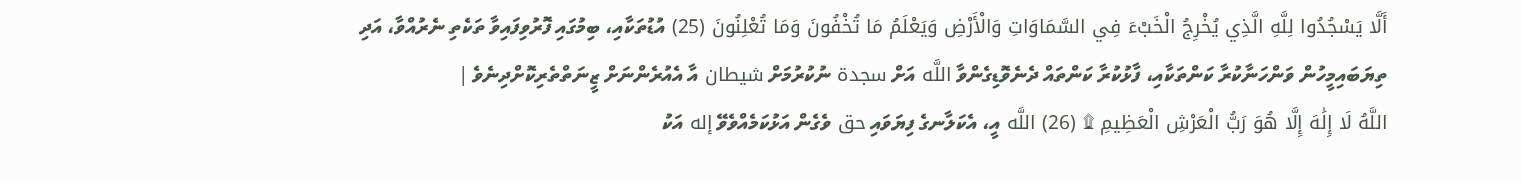أَلَّا يَسْجُدُوا لِلَّهِ الَّذِي يُخْرِجُ الْخَبْءَ فِي السَّمَاوَاتِ وَالْأَرْضِ وَيَعْلَمُ مَا تُخْفُونَ وَمَا تُعْلِنُونَ (25) އުޑުތަކާއި، ބިމުގައި ފޮރުވިފައިވާ ތަކެތި ނެރުއްވާ، އަދި ތިޔަބައިމީހުން ވަންހަނާކުރާ ކަންތަކާއި، ފާޅުކުރާ ކަންތައް ދެނެވޮޑިގެންވާ اللَّه އަށް سجدة ނުކުރުމަށް شيطان އާ އެއުރެންނަށް ޒީނަތްތެރިކޮށްދިނެވެ |
اللَّهُ لَا إِلَٰهَ إِلَّا هُوَ رَبُّ الْعَرْشِ الْعَظِيمِ ۩ (26) اللَّه އީ، އެކަލާނގެ ފިޔަވައި حق ވެގެން އަޅުކަމެއްވެވޭ إله އަކު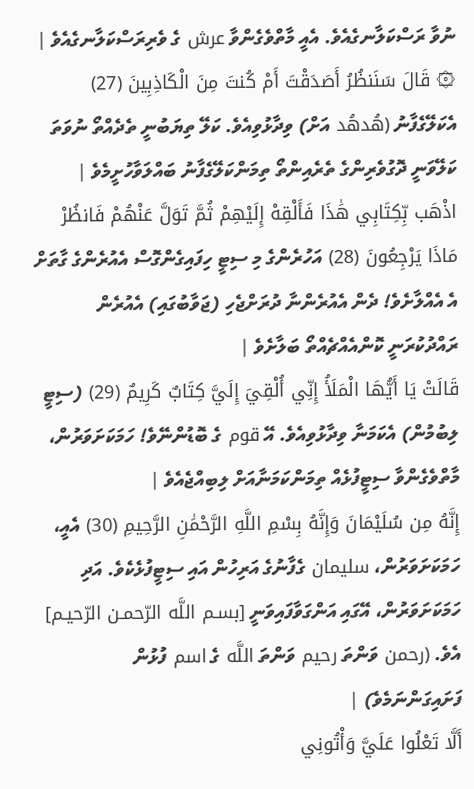ނުވާ ރަސްކަލާނގެއެވެ. އެއީ މާތްވެގެންވާ عرش ގެ ވެރިރަސްކަލާނގެއެވެ |
۞ قَالَ سَنَنظُرُ أَصَدَقْتَ أَمْ كُنتَ مِنَ الْكَاذِبِينَ (27) އެކަލޭގެފާނު (هُدهُد އަށް) ވިދާޅުވިއެވެ. ކަލޭ ތިޔަބުނީ ތެދެއްތޯ ނުވަތަ ކަލޭވަނީ ދޮގުވެރިންގެ ތެރެއިންތޯ ތިމަންކަލޭގެފާނު ބައްލަވާހުށީމެވެ |
اذْهَب بِّكِتَابِي هَٰذَا فَأَلْقِهْ إِلَيْهِمْ ثُمَّ تَوَلَّ عَنْهُمْ فَانظُرْ مَاذَا يَرْجِعُونَ (28) އަހުރެންގެ މި ސިޓީ ހިފައިގެންގޮސް އެއުރެންގެ ގާތަށް އެ އެއްލާށެވެ! ދެން އެއުރެންނާ ދުރަށްޖެހި (ޖަވާބުގައި) އެއުރެން ރައްދުކުރަނީ ކޮންއެއްޗެއްތޯ ބަލާށެވެ |
قَالَتْ يَا أَيُّهَا الْمَلَأُ إِنِّي أُلْقِيَ إِلَيَّ كِتَابٌ كَرِيمٌ (29) (ސިޓީ ލިބުމުން) އެކަމަނާ ވިދާޅުވިއެވެ. އޭ قوم ގެ ބޮޑުންނޭވެ! ހަމަކަށަވަރުން، މާތްވެގެންވާ ސިޓީފުޅެއް ތިމަންކަމަނާއަށް ލިބިއްޖެއެވެ |
إِنَّهُ مِن سُلَيْمَانَ وَإِنَّهُ بِسْمِ اللَّهِ الرَّحْمَٰنِ الرَّحِيمِ (30) އެއީ، ހަމަކަށަވަރުން، سليمان ގެފާނުގެ އަރިހުން އައި ސިޓީފުޅެކެވެ. އަދި ހަމަކަށަވަރުން، އޭގައި އަންގަވާފައިވަނީ [بسـم اللَّه الرّحمـن الرّحيـم] އެވެ. (رحمن ވަންތަ رحيم ވަންތަ اللَّه ގެ اسم ފުޅުން ފަށައިގަންނަމެވެ) |
أَلَّا تَعْلُوا عَلَيَّ وَأْتُونِي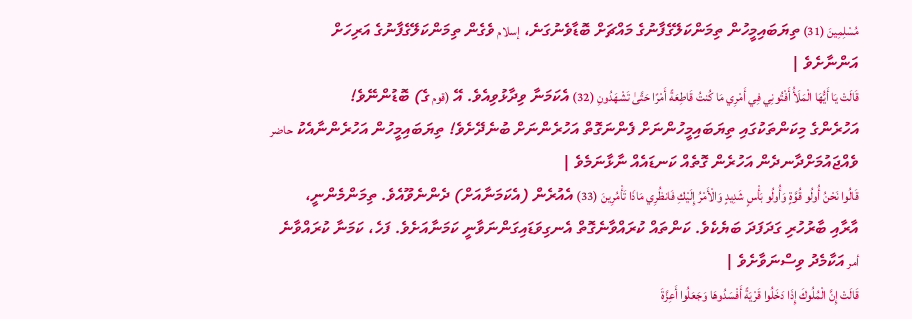مُسْلِمِينَ (31) ތިޔަބައިމީހުން ތިމަންކަލޭގެފާނުގެ މައްޗަށް ބޮޑާވެނުގަނެ، إسلام ވެގެން ތިމަންކަލޭގެފާނުގެ އަރިހަށް އަންނާށެވެ |
قَالَتْ يَا أَيُّهَا الْمَلَأُ أَفْتُونِي فِي أَمْرِي مَا كُنتُ قَاطِعَةً أَمْرًا حَتَّىٰ تَشْهَدُونِ (32) އެކަމަނާ ވިދާޅުވިއެވެ. އޭ (قوم ގެ) ބޮޑުންނޭވެ! އަހުރެންގެ މިކަންތަކުގައި ތިޔަބައިމީހުންނަށް ފެންނަގޮތް އަހުރެންނަށް ބުނެދޭށެވެ! ތިޔަބައިމީހުން އަހުރެންނާއެކު حاضر ވެއްޖައުމަށްދާނދެން އަހުރެން ގޮތެއް ކަނޑައެއް ނާޅާނަމެވެ |
قَالُوا نَحْنُ أُولُو قُوَّةٍ وَأُولُو بَأْسٍ شَدِيدٍ وَالْأَمْرُ إِلَيْكِ فَانظُرِي مَاذَا تَأْمُرِينَ (33) އެއުރެން (އެކަމަނާއަށް) ދެންނެވޫއެވެ. ތިމަންމެންނީ، އާރާއި ބާރުހުރި ގަދަފަދަ ބަޔެކެވެ. ކަންތައް ކުރައްވާނެގޮތް އެނގިވަޑައިގަންނަވާނީ ކަމަނާއަށެވެ. ފަހެ، ކަމަނާ ކުރައްވާނެ أمر އަކާމެދު ވިސްނަވާށެވެ |
قَالَتْ إِنَّ الْمُلُوكَ إِذَا دَخَلُوا قَرْيَةً أَفْسَدُوهَا وَجَعَلُوا أَعِزَّةَ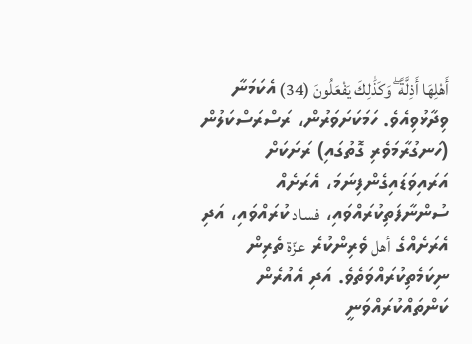أَهْلِهَا أَذِلَّةً ۖ وَكَذَٰلِكَ يَفْعَلُونَ (34) އެކަމަނާ ވިދާޅުވިއެވެ. ހަމަކަށަވަރުން، ރަސްރަސްކަލުން (ހަނގުރާމަވެރި ގޮތުގައި) ރަށަކަށް އަރައިވަޑައިގެންފިނަމަ، އެރަށެއް ސުންނާފަތިކުރައްވައި، فساد ކުރައްވައި، އަދި އެރަށެއްގެ أهل ވެރިންކުރެ عزّة ތެރިން ނިކަމެތިކުރައްވަތެވެ. އަދި އެއުރެން ކަންތައްކުރައްވަނީ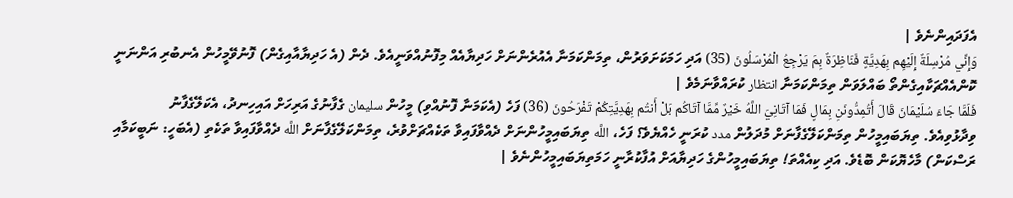އެފަދައިންނެވެ |
وَإِنِّي مُرْسِلَةٌ إِلَيْهِم بِهَدِيَّةٍ فَنَاظِرَةٌ بِمَ يَرْجِعُ الْمُرْسَلُونَ (35) އަދި ހަމަކަށަވަރުން، ތިމަންކަމަނާ އެއުރެންނަށް ހަދިޔާއެއް މިފޮނުއްވަނީއެވެ. ދެން (އެ ހަދިޔާއާއިގެން) ފޮނުވޭމީހުން އެނބުރި އަންނަނީ ކޮންއެއްޗަކާއިގެންތޯ ބައްލަވަން ތިމަންކަމަނާ انتظار ކުރައްވާނަމެވެ |
فَلَمَّا جَاءَ سُلَيْمَانَ قَالَ أَتُمِدُّونَنِ بِمَالٍ فَمَا آتَانِيَ اللَّهُ خَيْرٌ مِّمَّا آتَاكُم بَلْ أَنتُم بِهَدِيَّتِكُمْ تَفْرَحُونَ (36) ފަހެ (އެކަމަނާ ފޮނުއްވި) މީހުން سليمان ގެފާނުގެ އަރިހަށް އައިހިނދު، އެކަލޭގެފާނު ވިދާޅުވިއެވެ. ތިޔަބައިމީހުން ތިމަންކަލޭގެފާނަށް މުދަލުން مدد ކުރަނީ ހެއްޔެވެ؟ ފަހެ، اللَّه ތިޔަބައިމީހުންނަށް ދެއްވާފައިވާ ތަކެއްޗަށްވުރެ، ތިމަންކަލޭގެފާނަށް اللَّه ދެއްވާފައިވާ ތަކެތި (އެބަހީ: ނަބީކަމާއި ރަސްކަން) މާހެޔޮކަން ބޮޑެވެ. އަދި ކިއެއްތަ! ތިޔަބައިމީހުންގެ ހަދިޔާއަށް އުފާކުރާނީ ހަމަތިޔަބައިމީހުންނެވެ |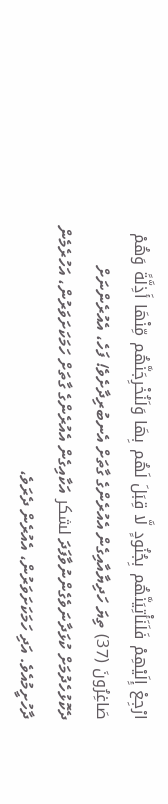ارْجِعْ إِلَيْهِمْ فَلَنَأْتِيَنَّهُم بِجُنُودٍ لَّا قِبَلَ لَهُم بِهَا وَلَنُخْرِجَنَّهُم مِّنْهَا أَذِلَّةً وَهُمْ صَاغِرُونَ (37) ތިޔަ ހަދިޔާއާއިގެން އެއުރެންގެ ގާތަށް އެނބުރިދާށެވެ! ފަހެ، އެއުރެންނަށް ދެކޮޅުހެދުމަށް ކުޅަދާނަވެގެންނުވާފަދަ لشكر އަކާއިގެން އެއުރެންގެ ގާތަށް ހަމަކަށަވަރުން، އަހުރެމެން ދާހުށީމުއެވެ. އަދި ހަމަކަށަވަރުން، އެއުރެން ދެރަވެ،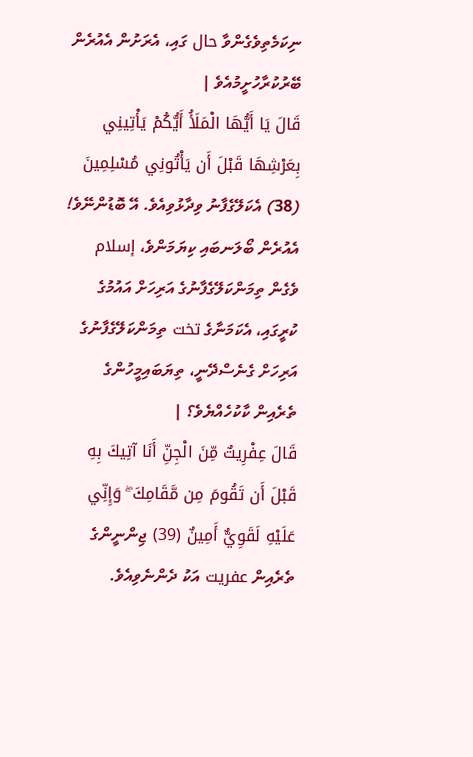ނިކަމެތިވެގެންވާ حال ގައި، އެރަށުން އެއުރެން ބޭރުކުރާހުށީމުއެވެ |
قَالَ يَا أَيُّهَا الْمَلَأُ أَيُّكُمْ يَأْتِينِي بِعَرْشِهَا قَبْلَ أَن يَأْتُونِي مُسْلِمِينَ (38) އެކަލޭގެފާނު ވިދާޅުވިއެވެ. އޭ ބޮޑުންނޭވެ! އެއުރެން ބޯލަނބައި ކިޔަމަންވެ، إسلام ވެގެން ތިމަންކަލޭގެފާނުގެ އަރިހަށް އައުމުގެ ކުރީގައި، އެކަމަނާގެ تخت ތިމަންކަލޭގެފާނުގެ އަރިހަށް ގެނެސްދޭނީ، ތިޔަބައިމީހުންގެ ތެރެއިން ކާކުހެއްޔެވެ؟ |
قَالَ عِفْرِيتٌ مِّنَ الْجِنِّ أَنَا آتِيكَ بِهِ قَبْلَ أَن تَقُومَ مِن مَّقَامِكَ ۖ وَإِنِّي عَلَيْهِ لَقَوِيٌّ أَمِينٌ (39) ޖިންނީންގެ ތެރެއިން عفريت އަކު ދެންނެވިއެވެ.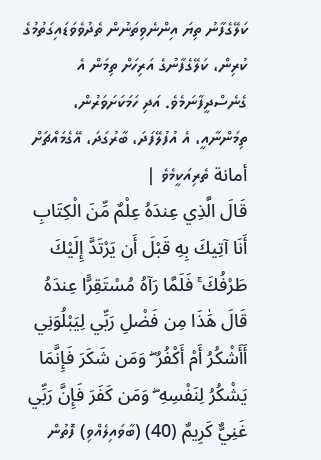ކަލޭގެފާނު ތިޔަ އިންނެވިތަނުން ތެދުވެވަޑައިގަތުމުގެ ކުރިން، ކަލޭގެފާނުގެ އަރިހަށް ތިމަން އެ ގެނެސްދީފާނަމެވެ. އަދި ހަމަކަށަވަރުން، ތިމަންނާއީ، އެ އުފުލޭފަދަ، ބާރުގަދަ، އޭގެމައްޗަށް أمانة ތެރިއަކީމެވެ |
قَالَ الَّذِي عِندَهُ عِلْمٌ مِّنَ الْكِتَابِ أَنَا آتِيكَ بِهِ قَبْلَ أَن يَرْتَدَّ إِلَيْكَ طَرْفُكَ ۚ فَلَمَّا رَآهُ مُسْتَقِرًّا عِندَهُ قَالَ هَٰذَا مِن فَضْلِ رَبِّي لِيَبْلُوَنِي أَأَشْكُرُ أَمْ أَكْفُرُ ۖ وَمَن شَكَرَ فَإِنَّمَا يَشْكُرُ لِنَفْسِهِ ۖ وَمَن كَفَرَ فَإِنَّ رَبِّي غَنِيٌّ كَرِيمٌ (40) (ބާވައިލެއްވި) ފޮތުން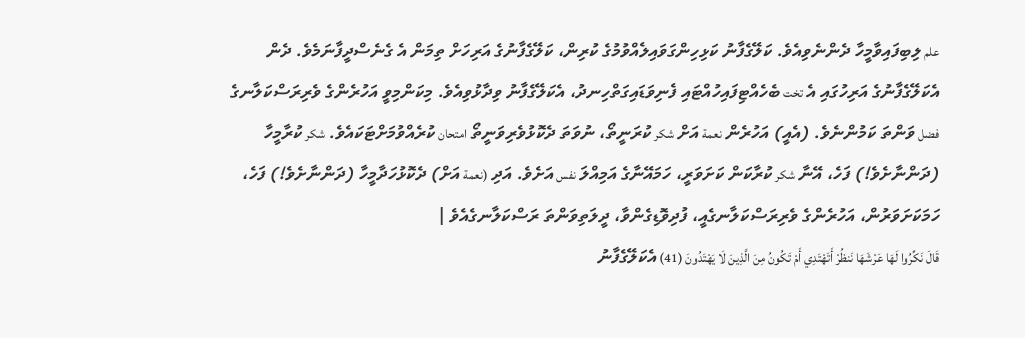علم ލިބިފައިވާމީހާ ދެންނެވިއެވެ. ކަލޭގެފާނު ކަޅިހިންގަވައިލެއްވުމުގެ ކުރިން، ކަލޭގެފާނުގެ އަރިހަށް ތިމަން އެ ގެނެސްދީފާނަމެވެ. ދެން އެކަލޭގެފާނުގެ އަރިހުގައި އެ تخت ބެހެއްޓިފައިހުއްޓައި ފެނިވަޑައިގަތްހިނދު، އެކަލޭގެފާނު ވިދާޅުވިއެވެ. މިކަންމިވީ އަހުރެންގެ ވެރިރަސްކަލާނގެ فضل ވަންތަ ކަމުންނެވެ. (އެއީ) އަހުރެން نعمة އަށް شكر ކުރަނީތޯ، ނުވަތަ ދެކޮޅުވެރިވަނީތޯ امتحان ކުރެއްވުމަށްޓަކައެވެ. شكر ކުރާމީހާ (ދަންނާށެވެ!) ފަހެ، އޭނާ شكر ކުރާކަން ކަށަވަރީ، ހަމައޭނާގެ އަމިއްލަ نفس އަށެވެ. އަދި (نعمة އަށް) ދެކޮޅުހަދާމީހާ (ދަންނާށެވެ!) ފަހެ، ހަމަކަށަވަރުން، އަހުރެންގެ ވެރިރަސްކަލާނގެއީ، ފުދިވޮޑިގެންވާ، ދީލަތިވަންތަ ރަސްކަލާނގެއެވެ |
قَالَ نَكِّرُوا لَهَا عَرْشَهَا نَنظُرْ أَتَهْتَدِي أَمْ تَكُونُ مِنَ الَّذِينَ لَا يَهْتَدُونَ (41) އެކަލޭގެފާނު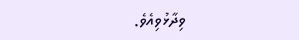ވިދާޅުވިއެވެ.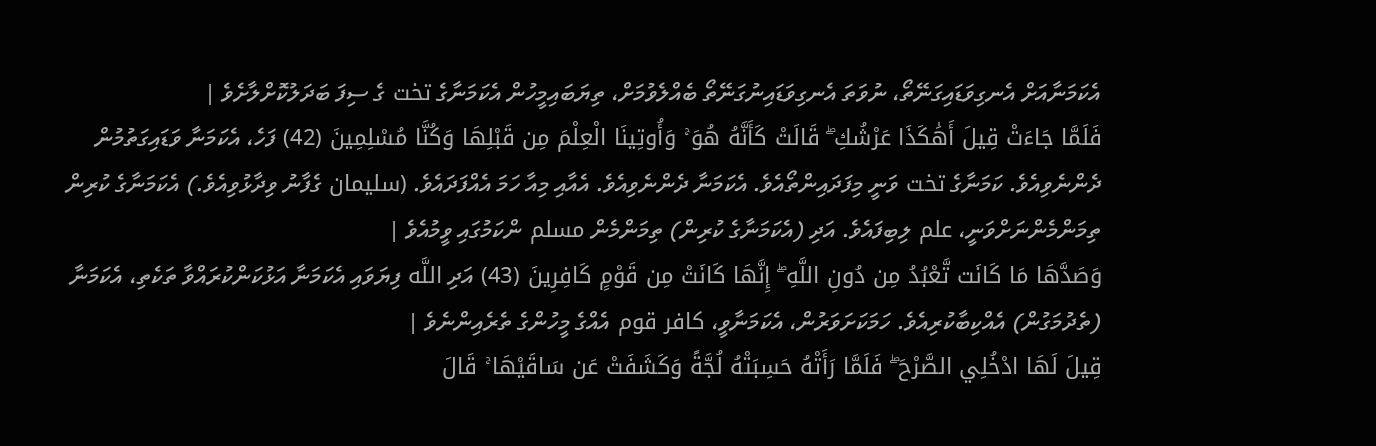އެކަމަނާއަށް އެނގިވަޑައިގަނޭތޯ، ނުވަތަ އެނގިވަޑައިނުގަނޭތޯ ބެއްލެވުމަށް، ތިޔަބައިމީހުން އެކަމަނާގެ تخت ގެ ސިފަ ބަދަލުކޮށްލާށެވެ |
فَلَمَّا جَاءَتْ قِيلَ أَهَٰكَذَا عَرْشُكِ ۖ قَالَتْ كَأَنَّهُ هُوَ ۚ وَأُوتِينَا الْعِلْمَ مِن قَبْلِهَا وَكُنَّا مُسْلِمِينَ (42) ފަހެ، އެކަމަނާ ވަޑައިގަތުމުން ދެންނެވިއެވެ. ކަމަނާގެ تخت ވަނީ މިފަދައިންތޯއެވެ. އެކަމަނާ ދެންނެވިއެވެ. އެއާއި މިއާ ހަމަ އެއްފަދައެވެ. (سليمان ގެފާނު ވިދާޅުވިއެވެ.) އެކަމަނާގެ ކުރިން ތިމަންމެންނަށްވަނީ، علم ލިބިފައެވެ. އަދި (އެކަމަނާގެ ކުރިން) ތިމަންމެން مسلم ންކަމުގައި ވީމުއެވެ |
وَصَدَّهَا مَا كَانَت تَّعْبُدُ مِن دُونِ اللَّهِ ۖ إِنَّهَا كَانَتْ مِن قَوْمٍ كَافِرِينَ (43) އަދި اللَّه ފިޔަވައި އެކަމަނާ އަޅުކަންކުރައްވާ ތަކެތި، އެކަމަނާ (ތެދުމަގުން) އެއްކިބާކުރިއެވެ. ހަމަކަށަވަރުން، އެކަމަނާވީ، كافر قوم އެއްގެ މީހުންގެ ތެރެއިންނެވެ |
قِيلَ لَهَا ادْخُلِي الصَّرْحَ ۖ فَلَمَّا رَأَتْهُ حَسِبَتْهُ لُجَّةً وَكَشَفَتْ عَن سَاقَيْهَا ۚ قَالَ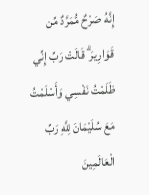إِنَّهُ صَرْحٌ مُّمَرَّدٌ مِّن قَوَارِيرَ ۗ قَالَتْ رَبِّ إِنِّي ظَلَمْتُ نَفْسِي وَأَسْلَمْتُ مَعَ سُلَيْمَانَ لِلَّهِ رَبِّ الْعَالَمِينَ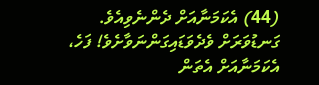(44) އެކަމަނާއަށް ދެންނެވިއެވެ. ގަނޑުވަރަށް ވެދެވަޑައިގަންނަވާށެވެ! ފަހެ، އެކަމަނާއަށް އެތަން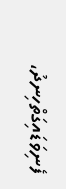ފެނިވަޑައިގަތްހިނދު،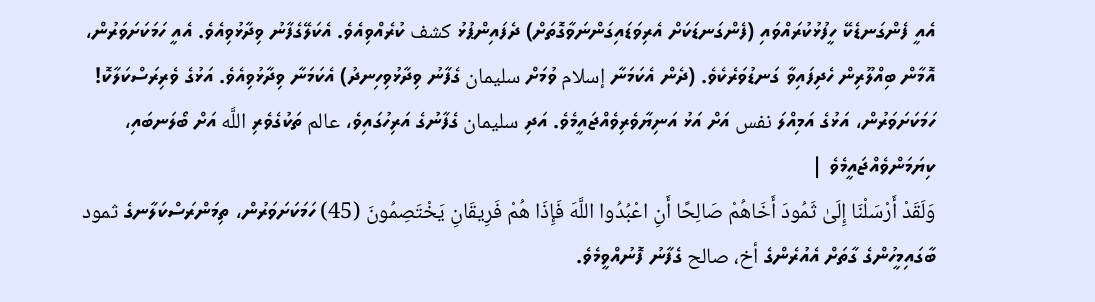އެއީ ފެންގަނޑެކޭ ހީފުޅުކުރައްވައި (ފެންގަނޑަކަށް އެރިވަޑައިގަންނަވާގޮތަށް) ދެފައިންޕުޅު كشف ކުރެއްވިއެވެ. އެކަލޭގެފާނު ވިދާޅުވިއެވެ. އެއީ ހަމަކަށަވަރުން، އޮމާން ބިއްލޫރިން ހެދިފައިވާ ގަނޑުވަރެކެވެ. (ދެން އެކަމަނާ إسلام ވުމަށް سليمان ގެފާނު ވިދާޅުވިހިނދު) އެކަމަނާ ވިދާޅުވިއެވެ. އަޅުގެ ވެރިރަސްކަލާކޮ! ހަމަކަށަވަރުން، އަޅުގެ އަމިއްލަ نفس އަށް އަޅު އަނިޔާވެރިވެއްޖައީމެވެ. އަދި سليمان ގެފާނުގެ އަރިހުގައިވެ، عالم ތަކުގެވެރި اللَّه އަށް ބޯލަނބައި، ކިޔަމަންވެއްޖައީމެވެ |
وَلَقَدْ أَرْسَلْنَا إِلَىٰ ثَمُودَ أَخَاهُمْ صَالِحًا أَنِ اعْبُدُوا اللَّهَ فَإِذَا هُمْ فَرِيقَانِ يَخْتَصِمُونَ (45) ހަމަކަށަވަރުން، ތިމަންރަސްކަލާނގެ ثمود ބާގައިމީހުންގެ ގާތަށް އެއުރެންގެ أخ، صالح ގެފާނު ފޮނުއްވީމެވެ.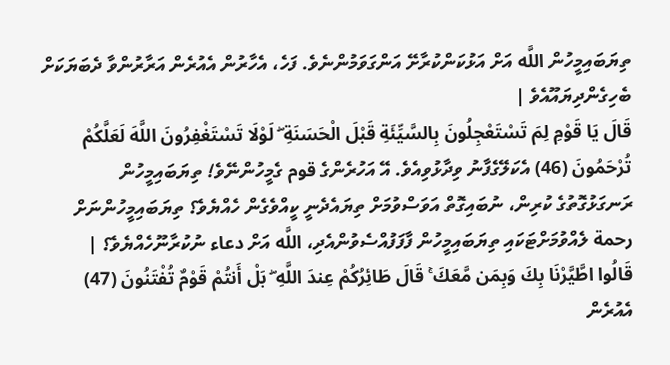ތިޔަބައިމީހުން اللَّه އަށް އަޅުކަންކުރާށޭ އަންގަވަމުންނެވެ. ފަހެ، އެހާރުން އެއުރެން އަރާރުންވާ ދެބަޔަކަށް ބެހިގެންދިޔައޫއެވެ |
قَالَ يَا قَوْمِ لِمَ تَسْتَعْجِلُونَ بِالسَّيِّئَةِ قَبْلَ الْحَسَنَةِ ۖ لَوْلَا تَسْتَغْفِرُونَ اللَّهَ لَعَلَّكُمْ تُرْحَمُونَ (46) އެކަލޭގެފާނު ވިދާޅުވިއެވެ. އޭ އަހުރެންގެ قوم ގެމީހުންނޭވެ! ތިޔަބައިމީހުން ރަނގަޅުގޮތުގެ ކުރިން، ނުބައިގޮތް އަވަސްވުމަށް ތިޔައެދެނީ ކީއްވެގެން ހެއްޔެވެ؟ ތިޔަބައިމީހުންނަށް رحمة ލެއްވުމަށްޓަކައި ތިޔަބައިމީހުން ފާފަފުއްސެވުންއެދި، اللَّه އަށް دعاء ނުކުރާނޫހެއްޔެވެ؟ |
قَالُوا اطَّيَّرْنَا بِكَ وَبِمَن مَّعَكَ ۚ قَالَ طَائِرُكُمْ عِندَ اللَّهِ ۖ بَلْ أَنتُمْ قَوْمٌ تُفْتَنُونَ (47) އެއުރެން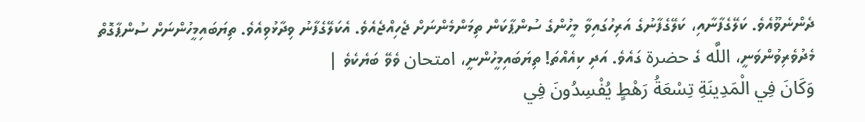ދެންނެވޫއެވެ. ކަލޭގެފާނާއި، ކަލޭގެފާނުގެ އަރިހުގައިވާ މީހުންގެ ސުންޕާކަން ތިމަންމެންނަށް ޖެހިއްޖެއެވެ. އެކަލޭގެފާނު ވިދާޅުވިއެވެ. ތިޔަބައިމީހުންނަށް ސުންޕާގޮތް މެދުވެރިވުންވަނީ، اللَّه ގެ حضرة ގައެވެ. އަދި ކިއެއްތަ! ތިޔަބައިމީހުންނީ، امتحان ވެވޭ ބަޔެކެވެ |
وَكَانَ فِي الْمَدِينَةِ تِسْعَةُ رَهْطٍ يُفْسِدُونَ فِي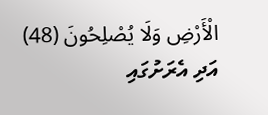الْأَرْضِ وَلَا يُصْلِحُونَ (48) އަދި އެރަށުގައި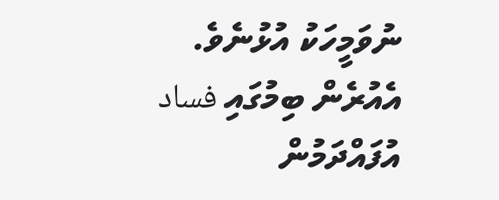ނުވަމީހަކު އުޅުނެވެ. އެއުރެން ބިމުގައި فساد އުފައްދަމުން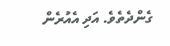ގެންދެތެވެ. އަދި އެއުރެން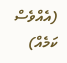(އެއްވެސް ކަމެއް)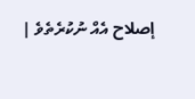إصلاح އެއް ނުކުރެތެވެ |